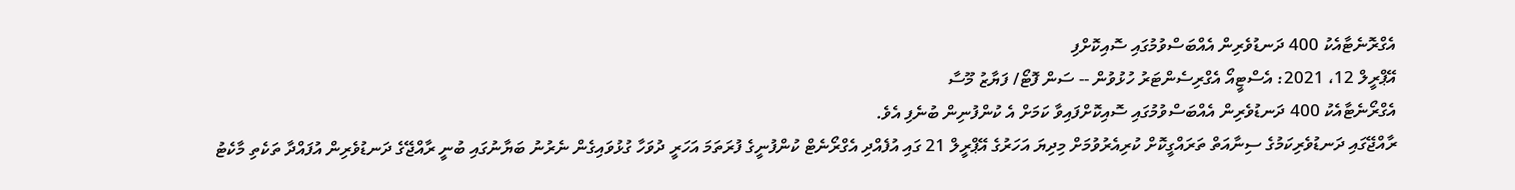އެގްރޮނެޓާއެކު 400 ދަނޑުވެރިން އެއްބަސްވުމުގައި ސޮއިކޮށްފި
އޭޕްރީލް 12، 2021: އެސްޓީއޯ އެގްރިސެންޓަރު ހުޅުވުން -- ސަން ފޮޓޯ/ ފަޔާޒު މޫސާ
އެގްރޯނެޓާއެކު 400 ދަނޑުވެރިން އެއްބަސްވުމުގައި ސޮއިކޮށްފައިވާ ކަމަށް އެ ކުންފުނިން ބުނެފި އެވެ.
ރާއްޖޭގައި ދަނޑުވެރިކަމުގެ ސިނާއަތް ތަރައްގީކޮށް ކުރިއެރުވުމަށް މިދިޔަ އަހަރުގެ އޭޕްރީލް 21 ގައި އުފެއްދި އެގްރޯނެޓް ކުންފުނީގެ ފުރަތަމަ އަހަރީ ދުވަހާ ގުޅުވައިގެން ނެރުނު ބަޔާނުގައި ބުނީ ރާއްޖޭގެ ދަނޑުވެރިން އުފައްދާ ތަކެތި މާކެޓު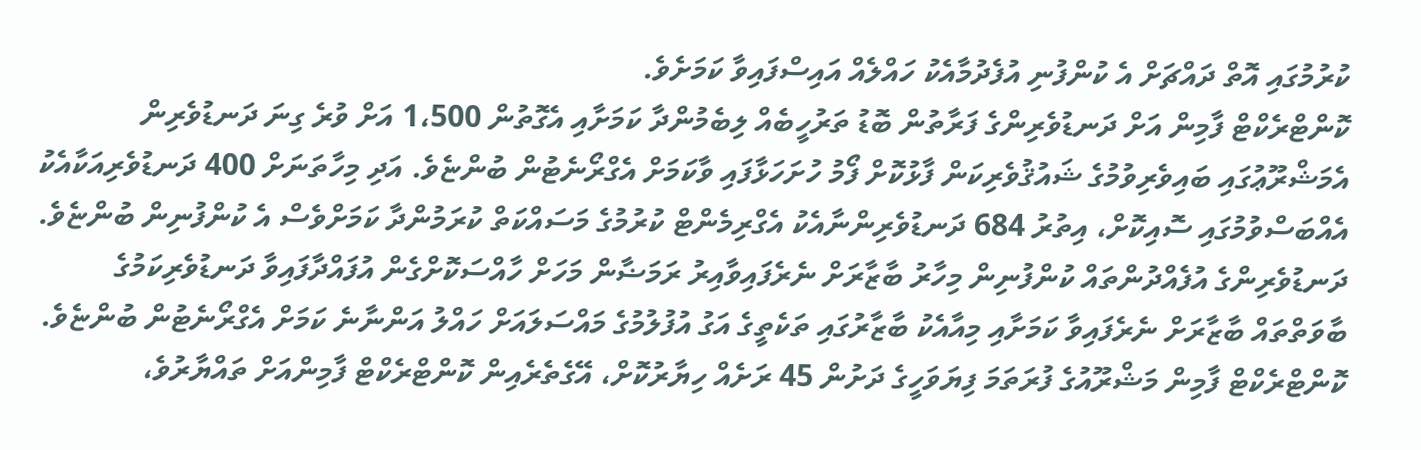ކުރުމުގައި އޮތް ދައްޗަށް އެ ކުންފުނި އުފެދުމާއެކު ހައްލެއް އައިސްފައިވާ ކަމަށެވެ.
ކޮންޓްރެކްޓް ފާމިން އަށް ދަނޑުވެރިންގެ ފަރާތުން ބޮޑު ތަރުހީބެއް ލިބެމުންދާ ކަމަށާއި އެގޮތުން 1،500 އަށް ވުރެ ގިނަ ދަނޑުވެރިން އެމަޝްރޫޢުގައި ބައިވެރިވުމުގެ ޝައުޤުވެރިކަން ފާޅުކޮށް ފޯމު ހުށަހަޅާފައި ވާކަމަށް އެގްރޯނެޓުން ބުންޏެވެ. އަދި މިހާތަނަށް 400 ދަނޑުވެރިއަކާއެކު އެއްބަސްވުމުގައި ސޮއިކޮށް، އިތުރު 684 ދަނޑުވެރިންނާއެކު އެގްރިމެންޓް ކުރުމުގެ މަސައްކަތް ކުރަމުންދާ ކަމަށްވެސް އެ ކުންފުނިން ބުންޏެވެ.
ދަނޑުވެރިންގެ އުފެއްދުންތައް ކުންފުނިން މިހާރު ބާޒާރަށް ނެރެފައިވާއިރު ރަމަޟާން މަހަށް ހާއްސަކޮށްގެން އުފައްދާފައިވާ ދަނޑުވެރިކަމުގެ ބާވަތްތައް ބާޒާރަށް ނެރެފައިވާ ކަމަށާއި މިއާއެކު ބާޒާރުގައި ތަކެތީގެ އަގު އުފުލުމުގެ މައްސަލައަށް ހައްލު އަންނާނެ ކަމަށް އެގްރޯނެޓުން ބުންޏެވެ.
ކޮންޓްރެކްޓް ފާމިން މަޝްރޫއުގެ ފުރަތަމަ ފިޔަވަހީގެ ދަށުން 45 ރަށެއް ހިޔާރުކޮށް، އޭގެތެރެއިން ކޮންޓްރެކްޓް ފާމިންއަށް ތައްޔާރުވެ،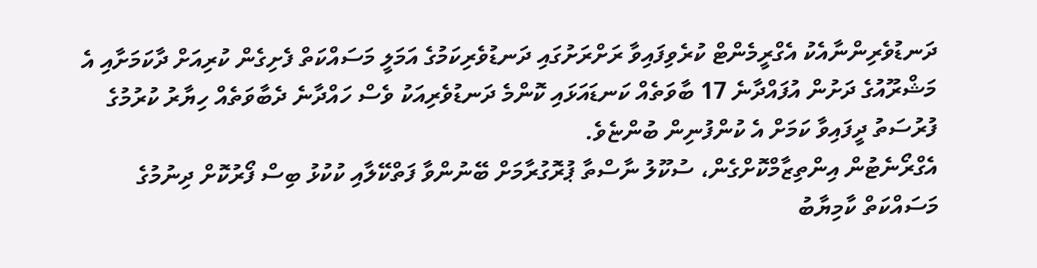ދަނޑުވެރިންނާއެކު އެގްރީމެންޓް ކުރެވިފައިވާ ރަށްރަށުގައި ދަނޑުވެރިކަމުގެ އަމަލީ މަސައްކަތް ފެށިގެން ކުރިއަށް ދާކަމަށާއި އެ މަޝްރޫއުގެ ދަށުން އުފައްދާނެ 17 ބާވަތެއް ކަނޑައަޅައި ކޮންމެ ދަނޑުވެރިއަކު ވެސް ހައްދާނެ ދެބާވަތެއް ހިޔާރު ކުރުމުގެ ފުރުސަތު ދީފައިވާ ކަމަށް އެ ކުންފުނިން ބުންޏެވެ.
އެގްރޯނެޓުން އިންތިޒާމްކޮށްގެން، ސުކޫލު ނާސްތާ ޕުރޮގުރާމަށް ބޭނުންވާ ފަތްކޭލާއި ކުކުޅު ބިސް ފޯރުކޮށް ދިނުމުގެ މަސައްކަތް ކާމިޔާބު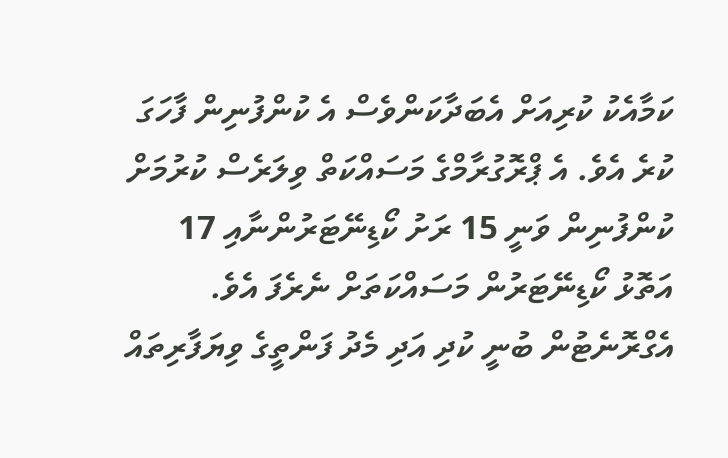ކަމާއެކު ކުރިއަށް އެބަދާކަންވެސް އެ ކުންފުނިން ފާހަގަ ކުރެ އެވެ. އެ ޕްރޮގުރާމްގެ މަސައްކަތް ވިލަރެސް ކުރުމަށް ކުންފުނިން ވަނީ 15 ރަށު ކޯޑިނޭޓަރުންނާއި 17 އަތޮޅު ކޯޑިނޭޓަރުން މަސައްކަތަށް ނެރެފަ އެވެ.
އެގްރޮނެޓުން ބުނީ ކުދި އަދި މެދު ފަންތީގެ ވިޔަފާރިތައް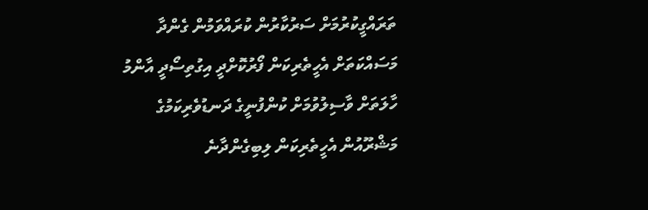ތަރައްގީކުރުމަށް ސަރުކާރުން ކުރައްވަމުން ގެންދާ މަސައްކަތަށް އެހީތެރިކަން ފޯރުކޮށްދީ އިގުތިސޯދީ އާންމު ހާލަތަށް ވާސިލުވުމަށް ކުންފުނީގެ ދަނޑުވެރިކަމުގެ މަޝްރޫއުން އެހީތެރިކަން ލިބިގެންދާނެ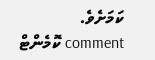ކަމަށެވެ.
comment ކޮމެންޓް